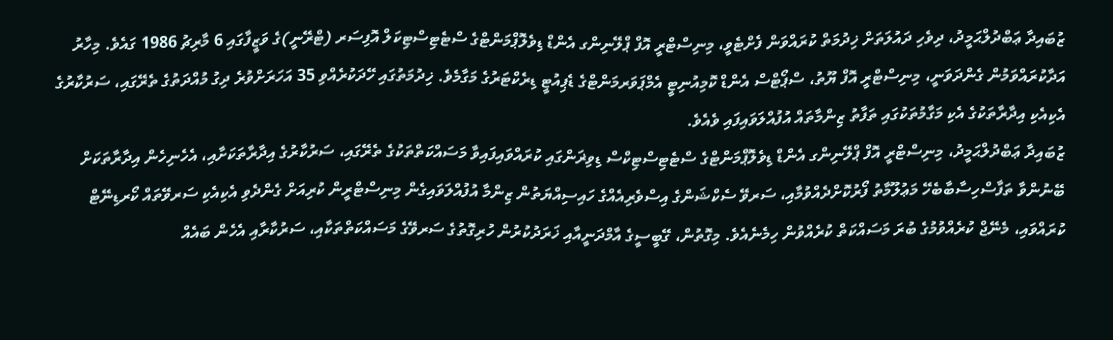ޒުބައިދާ ޢަބްދުލްޙަމީދު، ދިވެހި ދައުލަތަށް ޚިދުމަތް ކުރައްވަން ފެށްޓެވީ، މިނިސްޓްރީ އޮފް ޕްލޭނިންގ އެންޑް ޑިވެލޮޕްމަންޓްގެ ސްޓެޓިސްޓިކަލް އޮފިސަރ (ޓްރޭނީ)ގެ ވަޒީފާގައި 6 މާރިޗު 1986 ގައެވެ. މިހާރު އަދާކުރައްވަމުން ގެންދަވަނީ، މިނިސްޓްރީ އޮފް ޔޫތު، ސްޕޯޓްސް އެންޑް ކޮމިއުނިޓީ އެމްޕަވަރމަންޓްގެ ޑެޕިއުޓީ ޑިރެކްޓަރުގެ މަގާމެވެ. ޚިދުމަތުގައި ހޭދަކުރެއްވި 35 އަހަރަށްވުރެ ދިގު މުއްދަތުގެ ތެރޭގައި، ސަރުކާރުގެ އެކިއެކި އިދާރާތަކުގެ އެކި މަގާމުތަކުގައި ތަފާތު ޒިންމާތައް އުފުއްލަވައިފައި ވެއެވެ.
ޒުބައިދާ ޢަބްދުލްޙަމީދު، މިނިސްޓްރީ އޮފް ޕްލޭނިންގ އެންޑް ޑިވެލޮޕްމަންޓްގެ ސްޓެޓިސްޓިކްސް ޑިވިޜަންގައި ކުރައްވައިފައިވާ މަސައްކަތްތަކުގެ ތެރޭގައި، ސަރުކާރުގެ އިދާރާތަކަށާއި، އެހެނިހެން އިދާރާތަކަށް ބޭނުންވާ ތަފާސްހިސާބާބެހޭ މަޢުލޫމާތު ފޯރުކޮށްދެއްވުމާއި، ސަރވޭ ސެކްޝަންގެ އިސްވެރިއެއްގެ ހައިސިއްޔަތުން ޒިންމާ އުފުއްލަވައިގެން މިނިސްޓްރީން ކުރިއަށް ގެންދެވި އެކިއެކި ސަރވޭތައް ކޯރޑިނޭޓް ކުރައްވައި، މެނޭޖް ކުރެއްވުމުގެ ބުރަ މަސައްކަތް ކުރެއްވުން ހިމެނެއެވެ. މިގޮތުން، ގޭބީސީގެ އާމްދަނީއާއި ޚަރަދުކުރުން ހުރިގޮތުގެ ސަރވޭގެ މަސައްކަތްތަކާއި، ސަރުކާރާއި އެހެން ބައެއް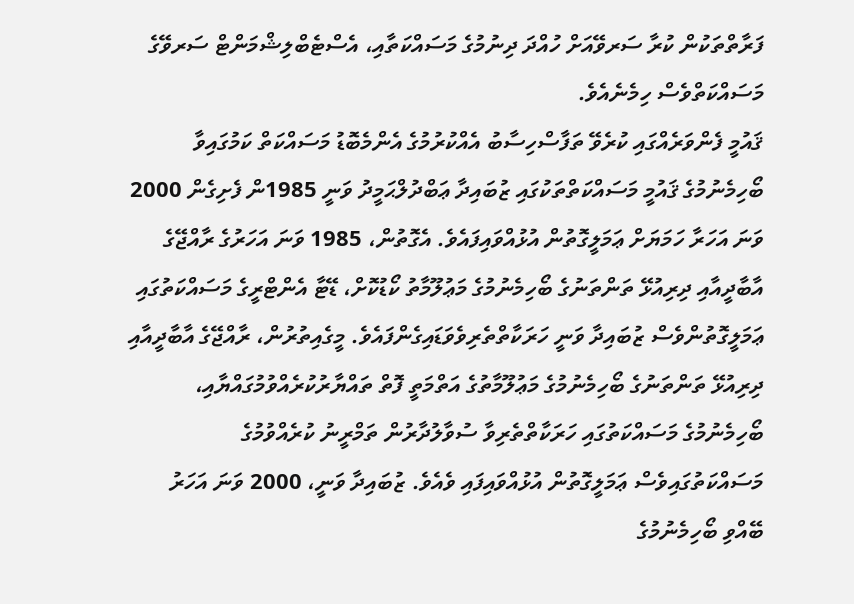ފަރާތްތަކުން ކުރާ ސަރވޭއަށް ހުއްދަ ދިނުމުގެ މަސައްކަތާއި، އެސްޓެބްލިޝްމަންޓް ސަރވޭގެ މަސައްކަތްވެސް ހިމެނެއެވެ.
ޤައުމީ ފެންވަރެއްގައި ކުރެވޭ ތަފާސްހިސާބު އެއްކުރުމުގެ އެންމެބޮޑު މަސައްކަތް ކަމުގައިވާ ބޯހިމެނުމުގެ ޤައުމީ މަސައްކަތްތަކުގައި ޒުބައިދާ ޢަބްދުލްޙަމީދު ވަނީ 1985ން ފެށިގެން 2000 ވަނަ އަހަރާ ހަމަޔަށް ޢަމަލީގޮތުން އުޅުއްވައިފައެވެ. އެގޮތުން، 1985 ވަނަ އަހަރުގެ ރާއްޖޭގެ އާބާދީއާއި ދިރިއުޅޭ ތަންތަނުގެ ބޯހިމެނުމުގެ މަޢުލޫމާތު ކޯޑުކޮށް، ޑޭޓާ އެންޓްރީގެ މަސައްކަތުގައި ޢަމަލީގޮތުންވެސް ޒުބައިދާ ވަނީ ހަރަކާތްތެރިވެވަޑައިގެންފައެވެ. މީގެއިތުރުން، ރާއްޖޭގެ އާބާދީއާއި ދިރިއުޅޭ ތަންތަނުގެ ބޯހިމެނުމުގެ މަޢުލޫމާތުގެ އަތްމަތީ ފޮތް ތައްޔާރުކުރެއްވުމުގައްޔާއި، ބޯހިމެނުމުގެ މަސައްކަތުގައި ހަރަކާތްތެރިވާ ސުވާލުދާރުން ތަމްރީނު ކުރެއްވުމުގެ މަސައްކަތުގައިވެސް ޢަމަލީގޮތުން އުޅުއްވައިފައި ވެއެވެ. ޒުބައިދާ ވަނީ، 2000 ވަނަ އަހަރު ބޭއްވި ބޯހިމެނުމުގެ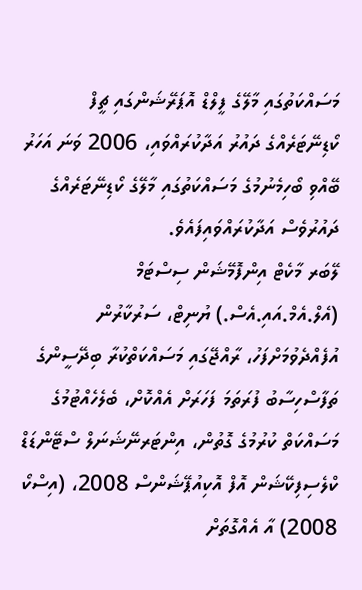މަސައްކަތުގައި މާލޭގެ ފީލްޑް އޮޕަރޭޝަންގައި ޗީފް ކޯޑިނޭޓަރެއްގެ ދައުރު އަދާކުރައްވައި، 2006 ވަނަ އަހަރު ބޭއްވި ބޯހިމެނުމުގެ މަސައްކަތުގައި މާލޭގެ ކޯޑިނޭޓަރެއްގެ ދައުރުވެސް އަދާކުރައްވައިފައެވެ.
ލޭބަރ މާކެޓް އިންފޮމޭޝަން ސިސްޓަމް (އެލް.އެމް.އައި.އެސް.) ޔުނިޓް، ސަރުކާރުން އުފެއްދެވުމަށްފަހު، ރާއްޖޭގައި މަސައްކަތްކުރާ ބިދޭސީންގެ ތަފާސްހިސާބު ފުރަތަމަ ފަހަރަށް އެއްކޮށް، ބެލެހެއްޓުމުގެ މަސައްކަތް ކުރުމުގެ ގޮތުން، އިންޓަރނޭޝަނަލް ސްޓޭންޑަޑް ކްލެސިފިކޭޝަން އޮފް އޮކިއުޕޭޝަންސް 2008، (އިސްކޯ 2008) އާ އެއްގޮތަށް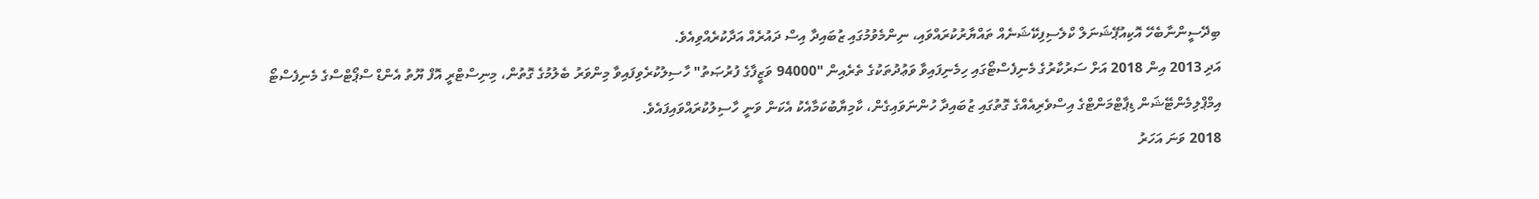ބިދޭސީންނާބެހޭ އޮކިއުޕޭޝަނަލް ކްލެސިފިކޭޝަނެއް ތައްޔާރުކުރައްވައި، ނިންމެވުމުގައި ޒުބައިދާ އިސް ދައުރެއް އަދާކުރެއްވިއެވެ.
އަދި 2013 އިން 2018 އަށް ސަރުކާރުގެ މެނިފެސްޓޯގައި ހިމެނިފައިވާ ވަޢުދުތަކުގެ ތެރެއިން "94000 ވަޒީފާގެ ފުރުޞަތު" ހާސިލުކުރެވިފައިވާ މިންވަރު ބެލުމުގެ ގޮތުން، މިނިސްޓްރީ އޮފް ޔޫތު އެންޑް ސްޕޯޓްސްގެ މެނިފެސްޓޯ އިމްޕްލިމެންޓޭޝަން ޑިޕާޓްމަންޓްގެ އިސްވެރިއެއްގެ ގޮތުގައި ޒުބައިދާ ހުންނަވައިގެން، ކާމިޔާބުކަމާއެކު އެކަން ވަނީ ހާސިލުކުރައްވައިފައެވެ.
2018 ވަނަ އަހަރު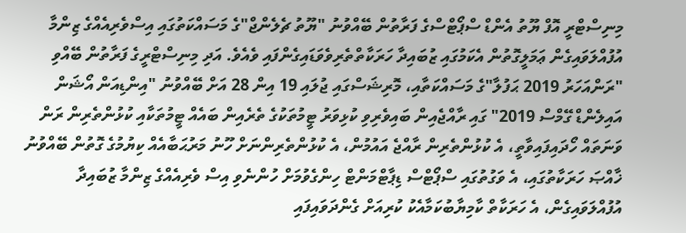މިނިސްޓްރީ އޮފް ޔޫތު އެންޑް ސްޕޯޓްސްގެ ފަރާތުން ބޭއްވުނު "ޔޫތު ޗެލެންޖް"ގެ މަސައްކަތުގައި އިސްވެރިއެއްގެ ޒިންމާ އުފުއްލަވައިގެން ޢަމަލީގޮތުން އެކަމުގައި ޒުބައިދާ ހަރަކާތްތެރިވެވަޑައިގެންފައި ވެއެވެ. އަދި މިނިސްޓްރީގެ ފަރާތުން ބޭއްވި "ރަންއަހަރު 2019 ޙަފުލާ"ގެ މަސައްކަތާއި، މޮރިޝަސްގައި ޖުލައި 19 އިން 28 އަށް ބޭއްވުނު "އިންޑިއަން އޯޝަން އައިލެންޑް ގޭމްސް 2019" ގައި ރާއްޖެއިން ބައިވެރިވި ކުޅިވަރު ޓީމުތަކުގެ ތެރެއިން ބައެއް ޓީމުތަކާއި ކުޅުންތެރިން ރަން ވަނަތައް ހޯދައިފައިވާތީ، އެ ކުޅުންތެރިން ރާއްޖެ އައުމުން، އެ ކުޅުންތެރިންނަށް ހޫނު މަރުޙަބާއެއް ކިޔުމުގެ ގޮތުން ބޭއްވުނު ޚާއްޞަ ހަރަކާތުގައި، އެ ވަގުތުގައި ސްޕޯޓްސް ޑިޕާޓްމަންޓް ހިންގެވުމަށް ހުންނެވި އިސް ވެރިއެއްގެ ޒިންމާ ޒުބައިދާ އުފުއްލަވައިގެން، އެ ހަރަކާތް ކާމިޔާބުކަމާއެކު ކުރިއަށް ގެންދަވައިފައި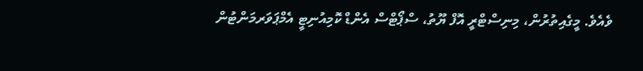ވެއެވެ. މީގެއިތުރުން، މިނިސްޓްރީ އޮފް ޔޫތު، ސްޕޯޓްސް އެންޑް ކޮމިއުނިޓީ އެމްޕަވަރމަންޓުން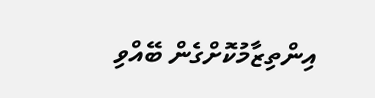އިންތިޒާމުކޮށްގެން ބޭއްވި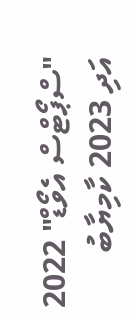"ސްޕޯޓްސް އެވޯޑް" 2022 އަދި 2023 ކާމިޔާބު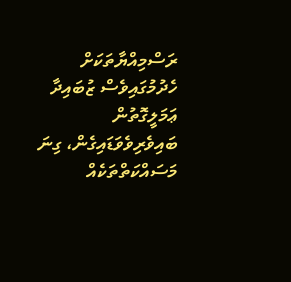ރަސްމިއްޔާތަކަށް ހެދުމުގައިވެސް ޒުބައިދާ ޢަމަލީގޮތުން ބައިވެރިވެވަޑައިގެން، ގިނަ މަސައްކަތްތަކެއް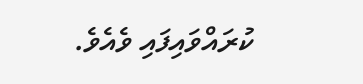ކުރައްވައިފައި ވެއެވެ.